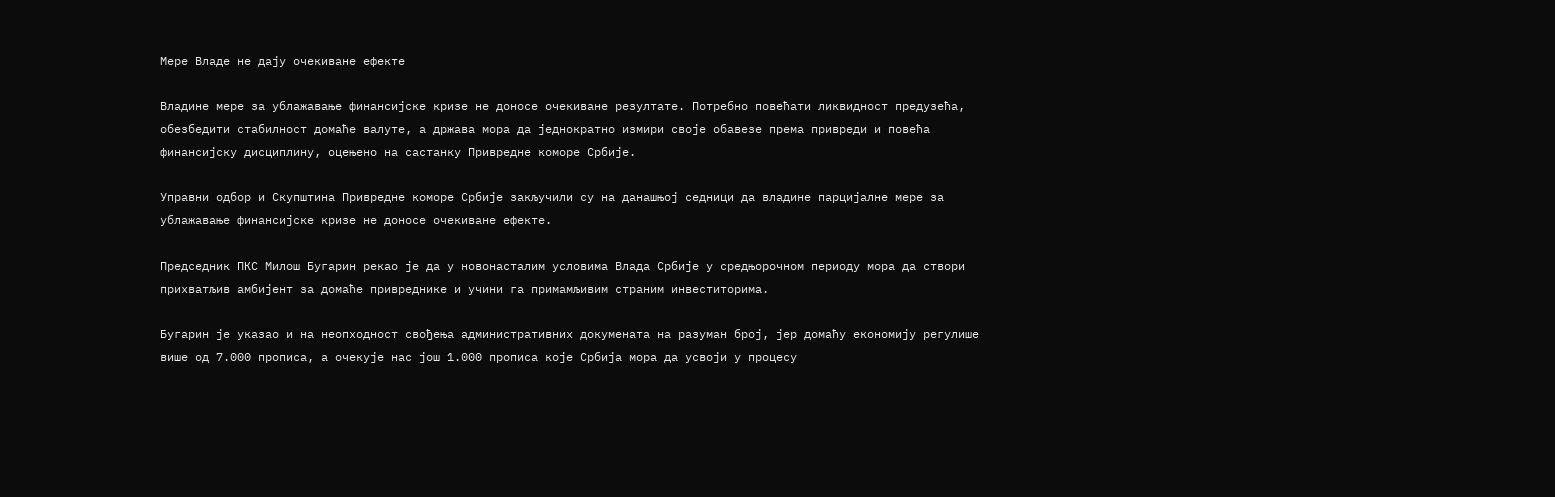Мере Владе не дају очекиване ефекте

Владине мере за ублажавање финансијске кризе не доносе очекиване резултате. Потребно повећати ликвидност предузећа, обезбедити стабилност домаће валуте, а држава мора да једнократно измири своје обавезе према привреди и повећа финансијску дисциплину, оцењено на састанку Привредне коморе Србије.

Управни одбор и Скупштина Привредне коморе Србије закључили су на данашњој седници да владине парцијалне мере за ублажавање финансијске кризе не доносе очекиване ефекте.

Председник ПКС Милош Бугарин рекао је да у новонасталим условима Влада Србије у средњорочном периоду мора да створи прихватљив амбијент за домаће привреднике и учини га примамљивим страним инвеститорима.

Бугарин је указао и на неопходност свођења административних докумената на разуман број, јер домаћу економију регулише више од 7.000 прописа, а очекује нас још 1.000 прописа које Србија мора да усвоји у процесу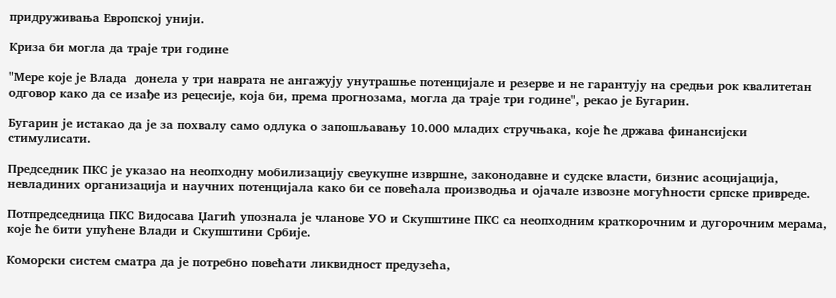придруживања Европској унији.

Криза би могла да траје три године

"Мере које је Влада  донела у три наврата не ангажују унутрашње потенцијале и резерве и не гарантују на средњи рок квалитетан одговор како да се изађе из рецесије, која би, према прогнозама, могла да траје три године", рекао је Бугарин.

Бугарин је истакао да је за похвалу само одлука о запошљавању 10.000 младих стручњака, које ће држава финансијски стимулисати.

Председник ПКС је указао на неопходну мобилизацију свеукупне извршне, законодавне и судске власти, бизнис асоцијација, невладиних организација и научних потенцијала како би се повећала производња и ојачале извозне могућности српске привреде.

Потпредседница ПКС Видосава Џагић упознала је чланове УО и Скупштине ПКС са неопходним краткорочним и дугорочним мерама, које ће бити упућене Влади и Скупштини Србије.

Коморски систем сматра да је потребно повећати ликвидност предузећа,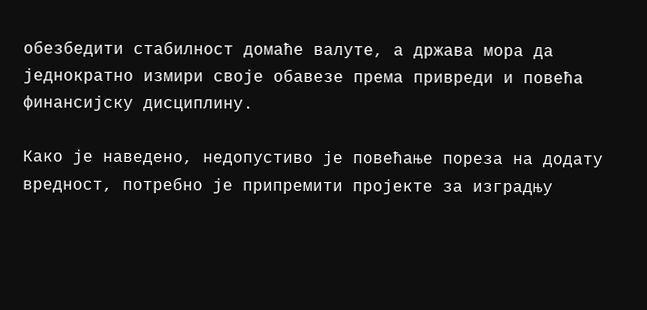обезбедити стабилност домаће валуте, а држава мора да једнократно измири своје обавезе према привреди и повећа финансијску дисциплину.

Како је наведено, недопустиво је повећање пореза на додату вредност, потребно је припремити пројекте за изградњу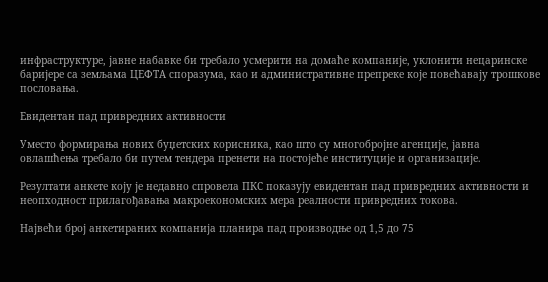инфраструктуре, јавне набавке би требало усмерити на домаће компаније, уклонити нецаринске баријере са земљама ЦЕФТА споразума, као и административне препреке које повећавају трошкове пословања.

Евидентан пад привредних активности

Уместо формирања нових буџетских корисника, као што су многобројне агенције, јавна овлашћења требало би путем тендера пренети на постојеће институције и организације.

Резултати анкете коју је недавно спровела ПКС показују евидентан пад привредних активности и неопходност прилагођавања макроекономских мера реалности привредних токова.

Највећи број анкетираних компанија планира пад производње од 1,5 до 75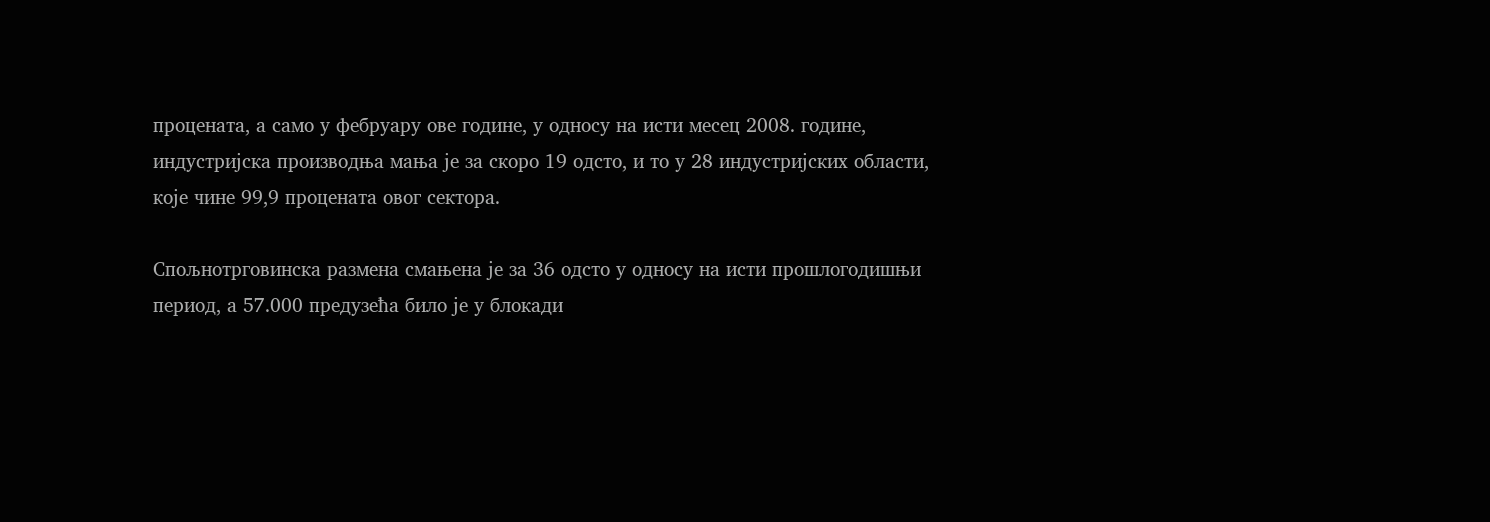процената, а само у фебруару ове године, у односу на исти месец 2008. године, индустријска производња мања је за скоро 19 одсто, и то у 28 индустријских области, које чине 99,9 процената овог сектора.

Спољнотрговинска размена смањена је за 36 одсто у односу на исти прошлогодишњи период, а 57.000 предузећа било је у блокади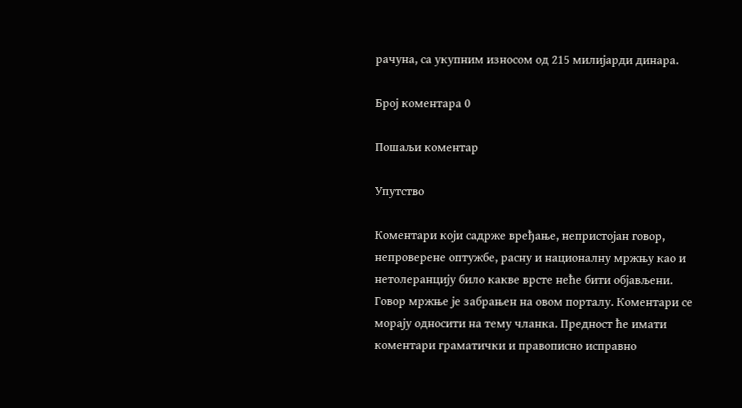рачуна, са укупним износом од 215 милијарди динара.

Број коментара 0

Пошаљи коментар

Упутство

Коментари који садрже вређање, непристојан говор, непроверене оптужбе, расну и националну мржњу као и нетолеранцију било какве врсте неће бити објављени. Говор мржње је забрањен на овом порталу. Коментари се морају односити на тему чланка. Предност ће имати коментари граматички и правописно исправно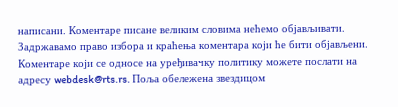написани. Коментаре писане великим словима нећемо објављивати. Задржавамо право избора и краћења коментара који ће бити објављени. Коментаре који се односе на уређивачку политику можете послати на адресу webdesk@rts.rs. Поља обележена звездицом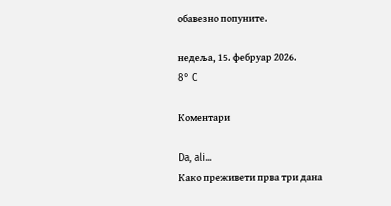обавезно попуните.

недеља, 15. фебруар 2026.
8° C

Коментари

Da, ali...
Како преживети прва три дана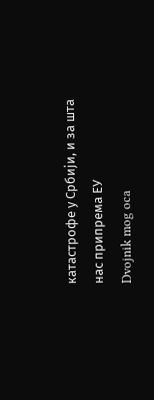катастрофе у Србији, и за шта нас припрема ЕУ
Dvojnik mog oca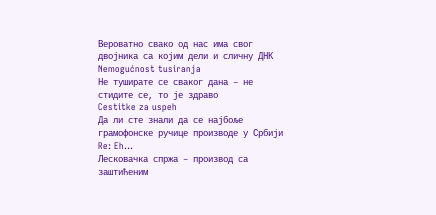Вероватно свако од нас има свог двојника са којим дели и сличну ДНК
Nemogućnost tusiranja
Не туширате се сваког дана – не стидите се, то је здраво
Cestitke za uspeh
Да ли сте знали да се најбоље грамофонске ручице производе у Србији
Re: Eh...
Лесковачка спржа – производ са заштићеним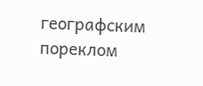географским пореклом